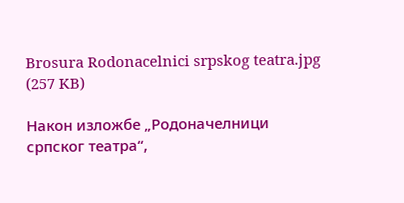Brosura Rodonacelnici srpskog teatra.jpg (257 KB)

Након изложбе „Родоначелници српског театра“,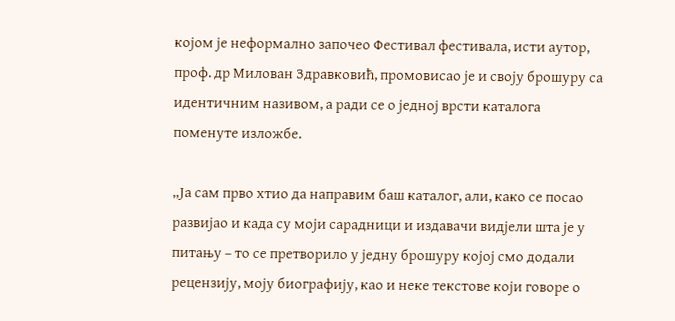којом је неформално започео Фестивал фестивала, исти аутор, проф. др Милован Здравковић, промовисао је и своју брошуру са идентичним називом, а ради се о једној врсти каталога поменуте изложбе.

„Ја сам прво хтио да направим баш каталог, али, како се посао развијао и када су моји сарадници и издавачи видјели шта је у питању – то се претворило у једну брошуру којој смо додали рецензију, моју биографију, као и неке текстове који говоре о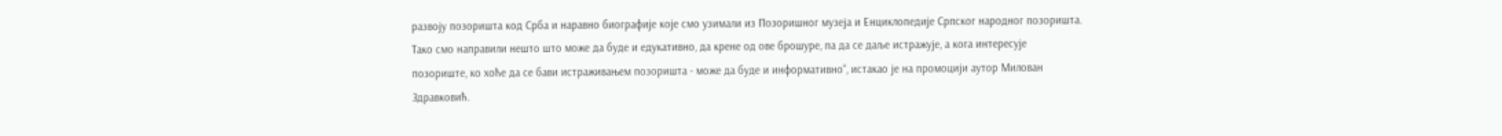развоју позоришта код Срба и наравно биографије које смо узимали из Позоришног музеја и Енциклопедије Српског народног позоришта. Тако смо направили нешто што може да буде и едукативно, да крене од ове брошуре, па да се даље истражује, а кога интересује позориште, ко хоће да се бави истраживањем позоришта - може да буде и информативно“, истакао је на промоцији аутор Милован Здравковић.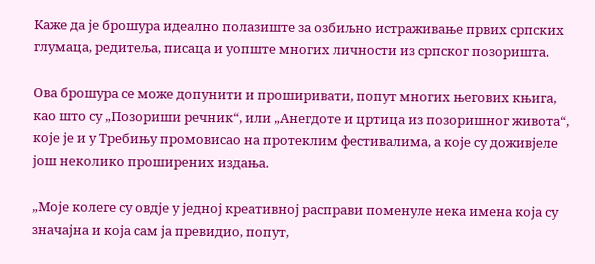Каже да је брошура идеално полазиште за озбиљно истраживање првих српских глумаца, редитеља, писаца и уопште многих личности из српског позоришта.

Ова брошура се може допунити и проширивати, попут многих његових књига, као што су „Позориши речник“, или „Анегдоте и цртица из позоришног живота“, које је и у Требињу промовисао на протеклим фестивалима, а које су доживјеле још неколико проширених издања.

„Моје колеге су овдје у једној креативној расправи поменуле нека имена која су значајна и која сам ја превидио, попут,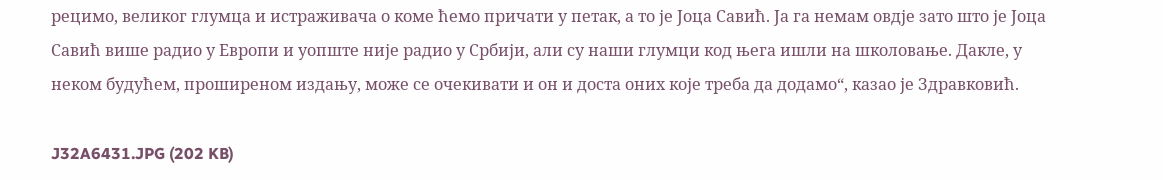рецимо, великог глумца и истраживача о коме ћемо причати у петак, а то је Јоца Савић. Ја га немам овдје зато што је Јоца Савић више радио у Европи и уопште није радио у Србији, али су наши глумци код њега ишли на школовање. Дакле, у неком будућем, проширеном издању, може се очекивати и он и доста оних које треба да додамо“, казао је Здравковић.

J32A6431.JPG (202 KB)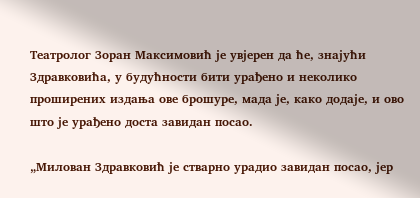Театролог Зоран Максимовић је увјерен да ће, знајући Здравковића, у будућности бити урађено и неколико проширених издања ове брошуре, мада је, како додаје, и ово што је урађено доста завидан посао.

„Милован Здравковић је стварно урадио завидан посао, јер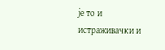је то и истраживачки и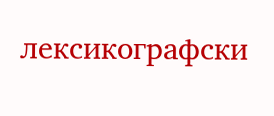лексикографски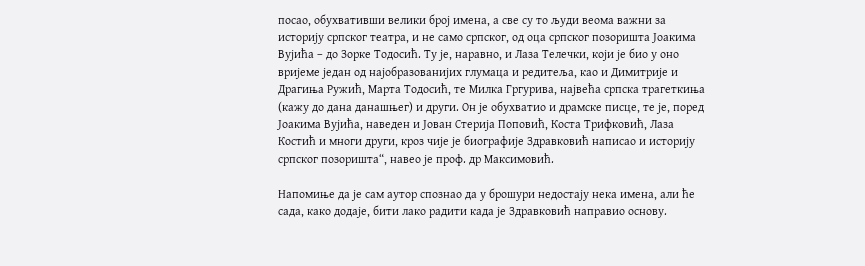посао, обухвативши велики број имена, а све су то људи веома важни за историју српског театра, и не само српског, од оца српског позоришта Јоакима Вујића – до Зорке Тодосић. Ту је, наравно, и Лаза Телечки, који је био у оно вријеме један од најобразованијих глумаца и редитеља, као и Димитрије и Драгиња Ружић, Марта Тодосић, те Милка Гргурива, највећа српска трагеткиња (кажу до дана данашњег) и други. Он је обухватио и драмске писце, те је, поред Јоакима Вујића, наведен и Јован Стерија Поповић, Коста Трифковић, Лаза Костић и многи други, кроз чије је биографије Здравковић написао и историју српског позоришта“, навео је проф. др Максимовић.

Напомиње да је сам аутор спознао да у брошури недостају нека имена, али ће сада, како додаје, бити лако радити када је Здравковић направио основу.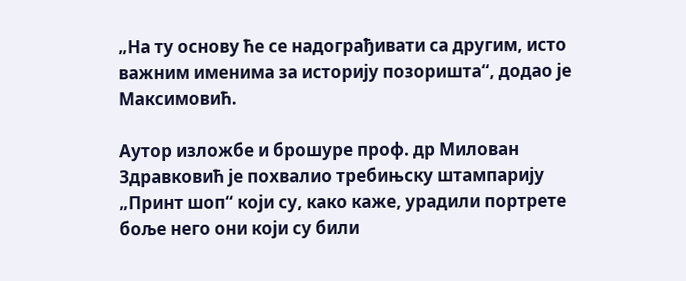„На ту основу ће се надограђивати са другим, исто важним именима за историју позоришта“, додао је Максимовић.

Аутор изложбе и брошуре проф. др Милован Здравковић је похвалио требињску штампарију „Принт шоп“ који су, како каже, урадили портрете боље него они који су били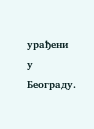урађени у Београду.